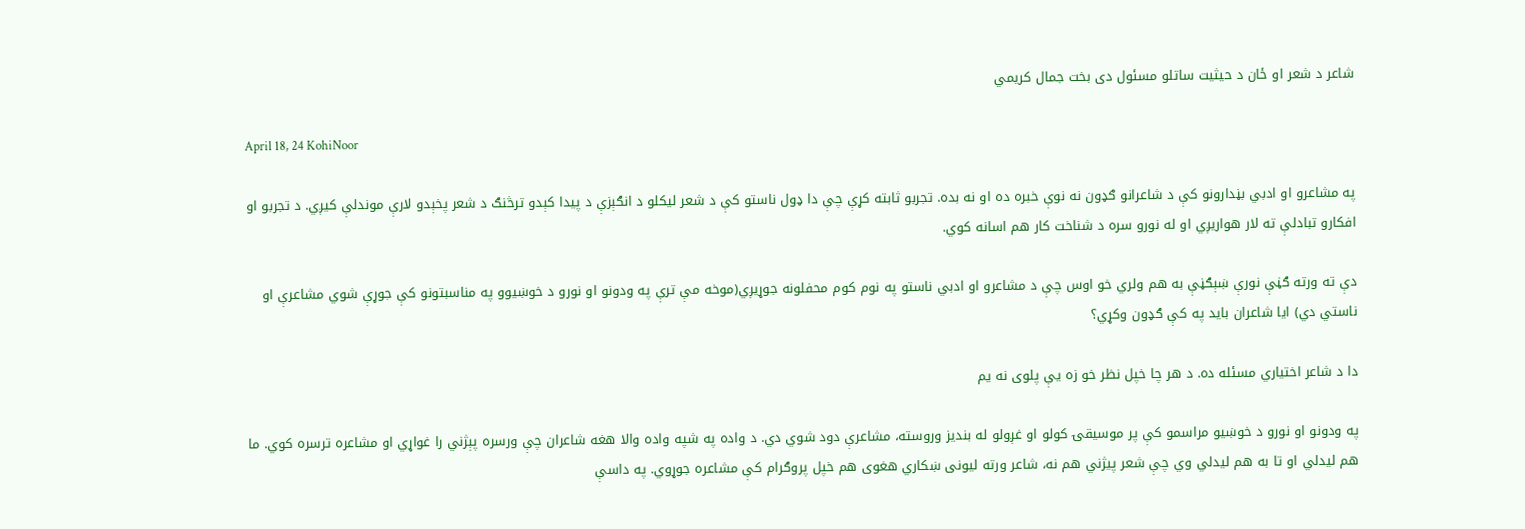شاعر د شعر او ځان د حیثيت ساتلو مسئول دی بخت جمال کریمي

April 18, 24 KohiNoor

په مشاعرو او ادبي بڼدارونو کې د شاعرانو ګډون نه نوې خبره ده او نه بده. تجربو ثابته کړې چې دا ډول ناستو کې د شعر ليکلو د انګېزې د پيدا کېدو ترڅنګ د شعر پخېدو لارې موندلې کيږي. د تجربو او افکارو تبادلې ته لار هواريږي او له نورو سره د شناخت کار هم اسانه کوي.

دې ته ورته ګڼې نورې ښېګڼې به هم ولري خو اوس چې د مشاعرو او ادبي ناستو په نوم کوم محفلونه جوړيږي(موخه مې ترې په ودونو او نورو د خوښيوو په مناسبتونو کې جوړې شوي مشاعرې او ناستي دي) ايا شاعران بايد په کې ګډون وکړي؟

دا د شاعر اختياري مسئله ده. د هر چا خپل نظر خو زه يې پلوی نه یم

په ودونو او نورو د خوښيو مراسمو کې پر موسيقۍ کولو او غږولو له بنديز وروسته، مشاعرې دود شوي دي. د واده په شپه واده والا هغه شاعران چې ورسره پېژني را غواړي او مشاعره ترسره کوي. ما هم ليدلي او تا به هم ليدلي وي چې شعر پيژني هم نه، شاعر ورته ليونی ښکاري هغوی هم خپل پروګرام کې مشاعره جوړوي. په داسې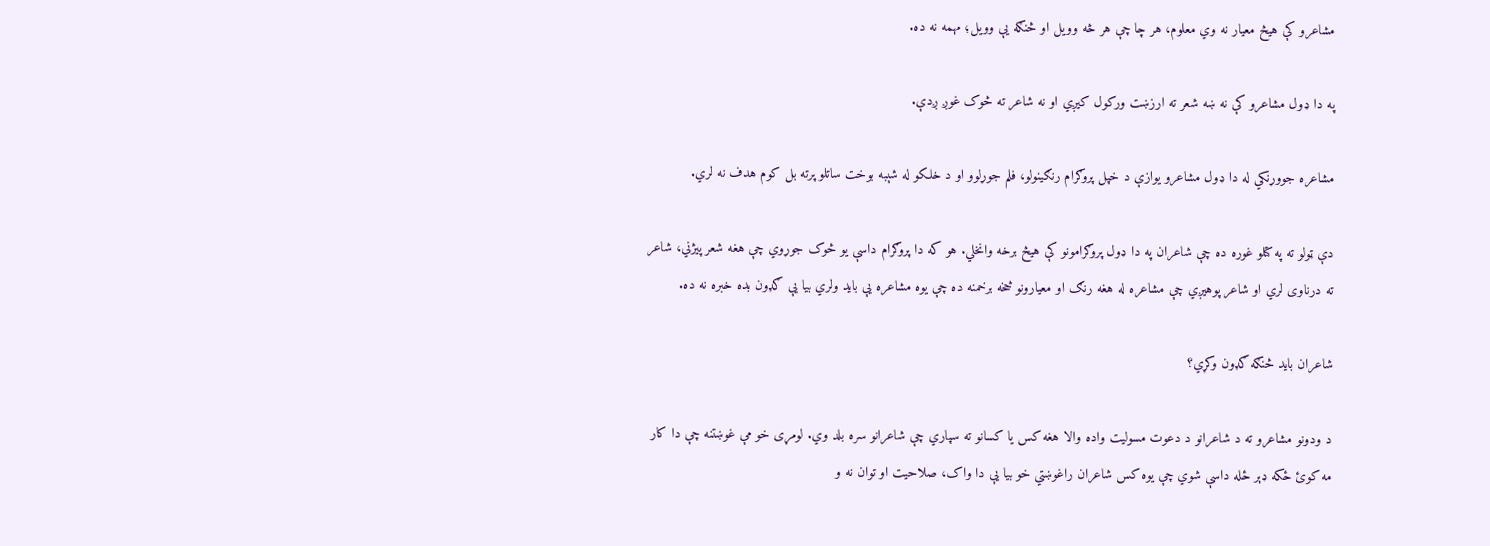مشاعرو کې هيڅ معيار نه وي معلوم، هر چا چې هر څه وويل او څنګه يې وويل؛ مهمه نه ده.

په دا ډول مشاعرو کې نه ښه شعر ته ارزښت ورکول کيږي او نه شاعر ته څوک غوږ ږدې.

مشاعره جووړنکي له دا ډول مشاعرو يوازې د خپل پروګرام رنګينولو، فلم جوړلوو او د خلکو له شېبه بوخت ساتلو پرته بل کوم هدف نه لري.

دې ټولو ته په کتلو غوره ده چې شاعران په دا ډول پروګرامونو کې هيڅ برخه وانخلي. هو که دا پروګرام داسې يو څوک جوړوي چې هغه شعر پيژني، شاعر ته درناوی لري او شاعر پوهيږي چې مشاعره له هغه رنګ او معيارونو څخه برخمنه ده چې يوه مشاعره يې باید ولري بيا يې ګډون بده خبره نه ده.

شاعران بايد څنګه ګډون وکړي؟

د ودونو مشاعرو ته د شاعرانو د دعوت مسوليت واده والا هغه کس يا کسانو ته سپاري چې شاعرانو سره بلد وي. لومړی خو مې غوښتنه چې دا کار مه کوئ ځکه ډېر ځله داسې شوي چې يوه کس شاعران راغوښتي خو بيا يې دا واک، صلاحيت او توان نه و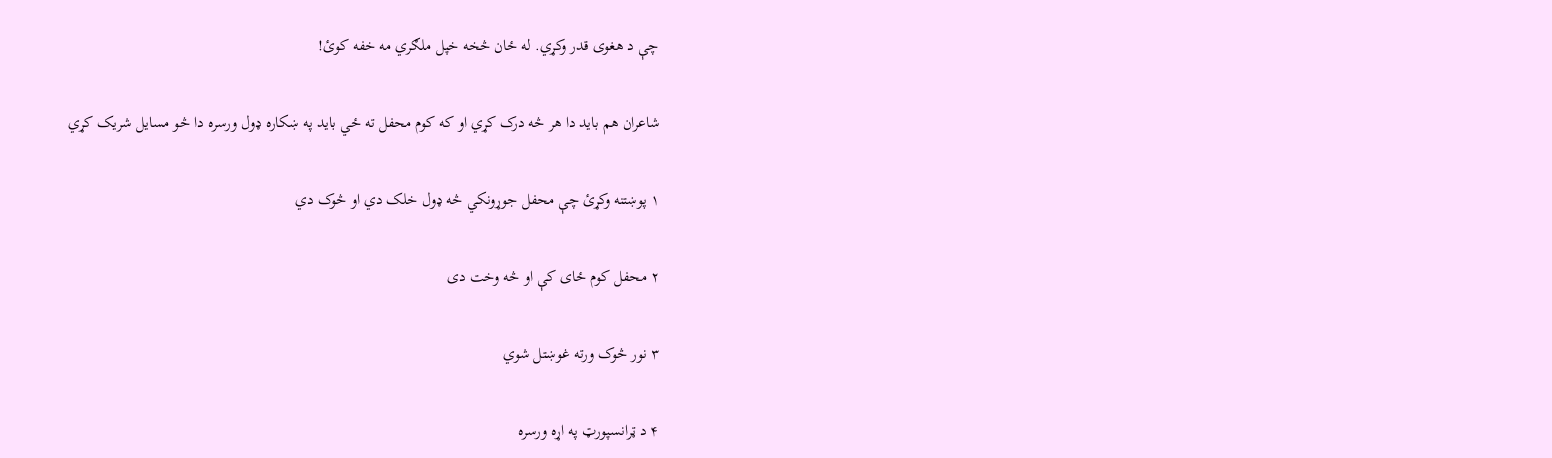چې د هغوی قدر وکړي. له ځان څخه خپل ملګري مه خفه کوئ!

شاعران هم بايد دا هر څه درک کړي او که کوم محفل ته ځي بايد په ښکاره ډول ورسره دا څو مسايل شريک کړي

۱ پوښتنه وکړئ چې محفل جوړونکي څه ډول خلک دي او څوک دي

۲ محفل کوم ځای کې او څه وخت دی

۳ نور څوک ورته غوښتل شوي

۴ د ټرانسپورټ په اړه ورسره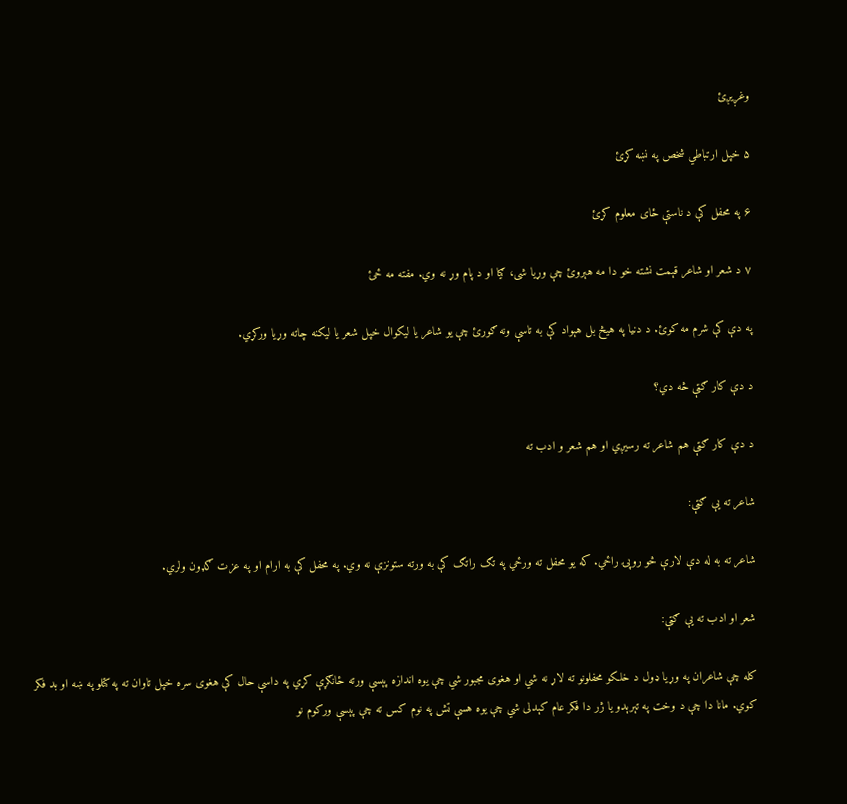وغږيږئ

۵ خپل ارتباطي شخص په نښه کړئ

۶ په محفل کې د ناستې ځای معلوم کړئ

۷ د شعر او شاعر قېمت نشته خو دا مه هېروئ چې وړيا شی، ګيا او د پام وړ نه وي. مفته مه ځئ

په دې کې شرم مه کوئ. د دنيا په هيڅ بل هېواد کې به تاسې ونه ګورئ چې يو شاعر يا ليکوال خپل شعر يا ليکنه چاته وړيا ورکړي.

د دې کار ګټې څه دي؟

د دې کار ګټې هم شاعر ته رسيږي او هم شعر و ادب ته

شاعر ته يې ګټې:

شاعر ته به له دې لارې څو روپۍ راځي. که يو محفل ته ورځي په تګ راتګ کې به ورته ستونزې نه وي. په محفل کې به ارام او په عزت ګډون ولري.

شعر او ادب ته يې ګټې:

کله چې شاعران په وړيا ډول د خلکو محفلونو ته لاړ نه شي او هغوی مجبور شي چې يوه اندازه پېسې ورته ځانګړې کړي په داسې حال کې هغوی سره خپل تاوان ته په کتلو په ښه او بد فکر کوي. مانا دا چې د وخت په تېرېدو يا ژر دا فکر عام کېدلی شي چې يوه هسې تش په نوم کس ته چې پېسې ورکوم نو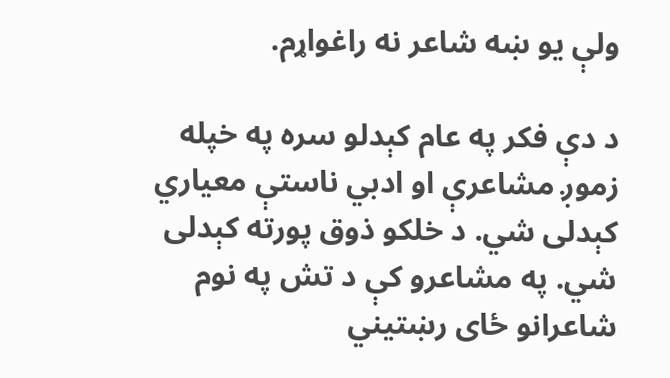ولې يو ښه شاعر نه راغواړم.

د دې فکر په عام کېدلو سره په خپله زموږ مشاعرې او ادبي ناستې معياري کېدلی شي. د خلکو ذوق پورته کېدلی شي. په مشاعرو کې د تش په نوم شاعرانو ځای رښتيني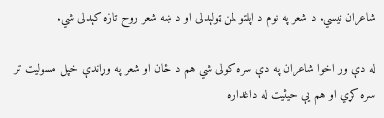شاعران نيسي. د شعر په نوم د اپلتو لمن ټولېدلی او د ښه شعر روح تازه کېدلی شي.

له دې ور اخوا شاعران په دې سره کولی شي هم د ځان او شعر په وړاندې خپل مسوليت تر سره کړي او هم يې حيثيت له داغداره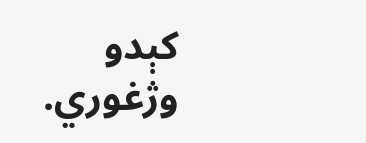کېدو وژغوري.